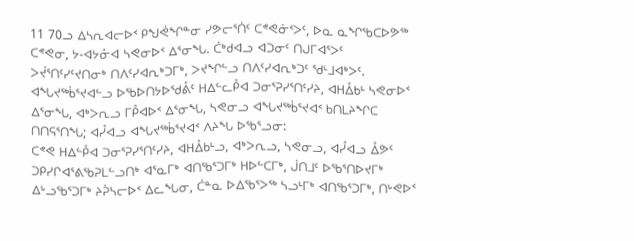11 70ᓗ ᐃᓴᕆᐊᓕᐅᑉ ᑭᖑᕚᖏᓐᓂ ᓯᕗᓕᕐᑏᑦ ᑕᕝᕙᓃᑉᐳᑦ, ᐅᓇ ᓇᖏᖃᑕᐅᕗᖅ ᑕᕝᕙᓂ, ᔭ-ᐊᔭᓁᐊ ᓴᕙᓂᐅᑉ ᐃᕐᓂᖓ. ᑖᒃᑯᐊᓗ ᐊᑐᓂᑦ ᑎᒍᒥᐊᕐᐳᑦ ᐳᔫᕐᑎᑦᓯᑦᔪᑎᓂᒃ ᑎᐱᑦᓯᐊᕆᒃᑐᒥᒃ, ᐳᔪᖏᓪᓗ ᑎᐱᑦᓯᐊᕆᒃᑐᑦ ᖁᒻᒧᐊᒃᐳᑦ.
ᐊᖓᔪᖅᑳᕐᔪᐊᓪᓗ ᐅᖃᐅᑎᔭᐅᖁᕔᑦ ᕼᐃᓪᓚᑬᐊ ᑐᓂᕐᕈᓯᕐᑎᑦᓯᔨ, ᐊᕼᐂᑲᒻ ᓴᕙᓂᐅᑉ ᐃᕐᓂᖓ, ᐊᒃᐳᕆᓗ ᒥᑬᐊᐅᑉ ᐃᕐᓂᖓ, ᓴᕙᓂᓗ ᐊᖓᔪᖅᑳᕐᔪᐊᑉ ᑲᑎᒪᔨᖏᑕ ᑎᑎᕋᕐᑎᖓ; ᐊᓮᐊᓗ ᐊᖓᔪᖅᑳᕐᔪᐊᑉ ᐱᔨᖓ ᐅᖃᕐᓗᓂ:
ᑕᕝᕙ ᕼᐃᓪᑬᐊ ᑐᓂᕐᕈᓯᕐᑎᑦᓯᔨ, ᐊᕼᐂᑲᒻᓗ, ᐊᒃᐳᕆᓗ, ᓴᕙᓂᓗ, ᐊᓮᐊᓗ ᐂᕗᑦ ᑐᑭᓯᒋᐊᕐᕕᖃᕈᒪᓪᓗᑎᒃ ᐊᕐᓇᒥᒃ ᐊᑎᖃᕐᑐᒥᒃ ᕼᐅᓪᑕᒥᒃ, ᒎᑎᒧᑦ ᐅᖃᕐᑎᐅᔪᒥᒃ ᐃᒡᓗᖃᕐᑐᒥᒃ ᔨᕉᓴᓕᐅᑉ ᐃᓚᖓᓂ, ᑖᓐᓇ ᐅᐃᖃᕐᐳᖅ ᓴᓗᒻᒥᒃ ᐊᑎᖃᕐᑐᒥᒃ, ᑎᒡᕙᐅᑉ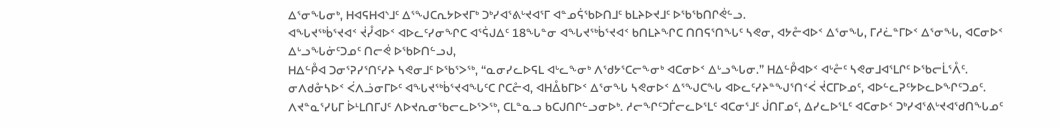ᐃᕐᓂᖓᓂᒃ, ᕼᐊᕋᕼᐊᔅᒧᑦ ᐃᕐᖑᑕᕆᔭᐅᔪᒥᒃ ᑐᒃᓯᐊᕐᕕᒡᔪᐊᕐᒥ ᐊᓐᓄᕌᖃᐅᑎᒧᑦ ᑲᒪᔨᐅᔪᒧᑦ ᐅᖃᖃᑎᒋᕚᓪᓗ.
ᐊᖓᔪᖅᑳᕐᔪᐊᑉ ᔫᓮᐊᐅᑉ ᐊᐅᓚᑦᓯᓂᖏᑕ ᐊᕐᕌᒍᐃᑦ 18ᖓᓐᓂ ᐊᖓᔪᖅᑳᕐᔪᐊᑉ ᑲᑎᒪᔨᖏᑕ ᑎᑎᕋᕐᑎᖓᑦ ᓴᕙᓂ, ᐊᔭᓔᐊᐅᑉ ᐃᕐᓂᖓ, ᒥᓱᓛᓐᒥᐅᑉ ᐃᕐᓂᖓ, ᐊᑕᓂᐅᑉ ᐃᒡᓗᖓᓃᑦᑐᓄᑦ ᑎᓕᕚ ᐅᖃᐅᑎᓪᓗᒍ,
ᕼᐃᓪᑬᐊ ᑐᓂᕐᕈᓯᕐᑎᑦᓯᔨ ᓴᕙᓂᒧᑦ ᐅᖃᕐᐳᖅ, “ᓇᓂᓯᓚᐅᕋᒪ ᐊᒡᓚᖕᓂᒃ ᐱᖁᔭᕐᑕᓕᖕᓂᒃ ᐊᑕᓂᐅᑉ ᐃᒡᓗᖓᓂ.” ᕼᐃᓪᑬᐊᐅᑉ ᐊᒡᓔᑦ ᓴᕙᓂᒧᐊᕐᒪᒋᑦ ᐅᖃᓕᒫᕐᐰᑦ.
ᓂᐱᑯᓁᓴᐅᑉ ᐹᐱᓘᓂᒥᐅᑦ ᐊᖓᔪᖅᑳᕐᔪᐊᖓᑦᑕ ᒋᑕᓔᐊ, ᐊᕼᐂᑲᒥᐅᑉ ᐃᕐᓂᖓ ᓴᕙᓂᐅᑉ ᐃᕐᖑᑕᖓ ᐊᐅᓚᑦᓯᔨᓐᖑᕐᑎᑉᐹ ᔫᑕᒥᐅᓄᑦ, ᐊᐅᓪᓚᕈᑦᔭᐅᓚᐅᖏᑦᑐᓄᑦ.
ᐱᔪᓐᓇᕐᓯᒐᒥ ᐆᒻᒪᑎᒥᒍᑦ ᐱᐅᔪᕆᓂᖃᓕᓚᐅᕐᐳᖅ, ᑕᒪᓐᓇᓗ ᑲᑕᒍᑎᒋᓪᓗᓂᐅᒃ. ᓱᓕᖏᑦᑐᒦᓕᓚᐅᕐᒪᑦ ᐊᑕᓂᕐᒧᑦ ᒎᑎᒥᓄᑦ, ᐃᓯᓚᐅᕐᒪᑦ ᐊᑕᓂᐅᑉ ᑐᒃᓯᐊᕐᕕᒡᔪᐊᖁᑎᖓᓄᑦ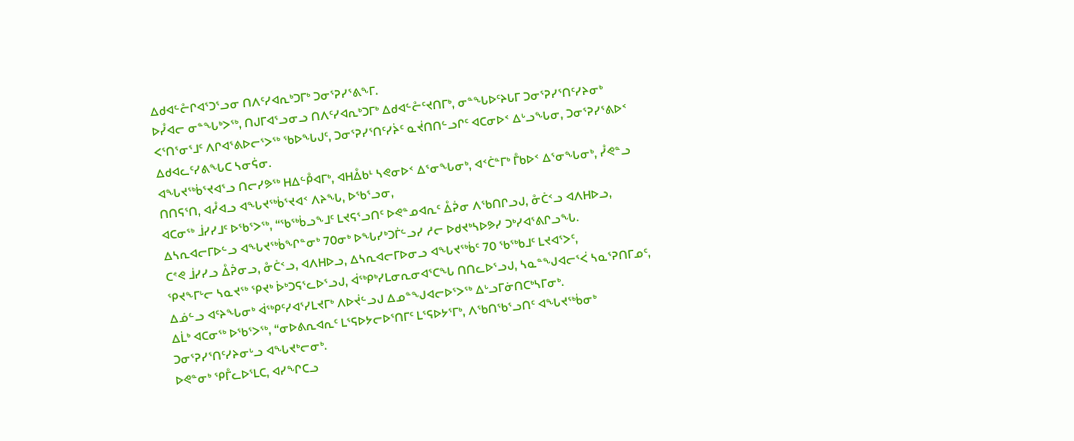ᐃᑯᐊᓪᓔᒋᐊᕐᑐᕐᓗᓂ ᑎᐱᑦᓯᐊᕆᒃᑐᒥᒃ ᑐᓂᕐᕈᓯᕐᕕᖕᒥ.
ᐅᓮᐊᓕ ᓂᓐᖓᒃᐳᖅ, ᑎᒍᒥᐊᕐᓗᓂᓗ ᑎᐱᑦᓯᐊᕆᒃᑐᒥᒃ ᐃᑯᐊᓪᓔᑦᔪᑎᒥᒃ, ᓂᓐᖓᐅᑦᔨᒐᒥ ᑐᓂᕐᕈᓯᕐᑎᑦᓯᔨᓂᒃ ᐸᕐᑎᕐᓂᕐᒧᑦ ᐱᒋᐊᕐᕕᐅᓕᕐᐳᖅ ᖃᐅᖓᒍᑦ, ᑐᓂᕐᕈᓯᕐᑎᑦᓯᔩᑦ ᓇᔫᑎᑎᓪᓗᒋᑦ ᐊᑕᓂᐅᑉ ᐃᒡᓗᖓᓂ, ᑐᓂᕐᕈᓯᕐᕕᐅᑉ ᐃᑯᐊᓚᑦᓯᕕᖓᑕ ᓴᓂᕌᓂ.
ᐊᖓᔪᖅᑳᕐᔪᐊᕐᓗ ᑎᓕᓯᕗᖅ ᕼᐃᓪᑬᐊᒥᒃ, ᐊᕼᐂᑲᒻ ᓴᕙᓂᐅᑉ ᐃᕐᓂᖓᓂᒃ, ᐊᑉᑖᓐᒥᒃ ᒤᑲᐅᑉ ᐃᕐᓂᖓᓂᒃ, ᓮᕙᓐᓗ ᑎᑎᕋᕐᑎ, ᐊᓮᐊᓗ ᐊᖓᔪᖅᑳᕐᔪᐊᑉ ᐱᔨᖓ, ᐅᖃᕐᓗᓂ,
ᐊᑕᓂᖅ ᒨᓯᓯᒧᑦ ᐅᖃᕐᐳᖅ, “ᖃᖅᑳᓗᖕᒧᑦ ᒪᔪᕋᕐᓗᑎᑦ ᐅᕙᓐᓄᐊᕆᑦ ᐂᕉᓂ ᐱᖃᑎᒋᓗᒍ, ᓁᑖᑉᓗ ᐊᐱᕼᐅᓗ, ᐃᓴᕆᐊᓕᒥᐅᓪᓗ ᐊᖓᔪᖅᑳᖏᓐᓂᒃ 70ᓂᒃ ᐅᖓᓯᒃᑐᒦᓪᓗᓯ ᓱᓕ ᐅᑯᔪᒃᓴᐅᕗᓯ ᑐᒃᓯᐊᕐᕕᒋᓗᖓ.
ᑕᕝᕙ ᒨᓯᓯᓗ ᐂᕉᓂᓗ, ᓁᑖᑉᓗ, ᐊᐱᕼᐅᓗ, ᐃᓴᕆᐊᓕᒥᐅᓂᓗ ᐊᖓᔪᖅᑳᑦ 70 ᖃᖅᑲᒧᑦ ᒪᔪᐊᕐᐳᑦ,
ᕿᔪᖕᒥᒡᓕ ᓴᓇᔪᖅ ᕿᔪᒃ ᐆᒃᑐᕋᕐᓚᐅᕐᓗᒍ, ᐋᖅᑭᒃᓯᒪᓂᕆᓂᐊᕐᑕᖓ ᑎᑎᓚᐅᕐᓗᒍ, ᓴᓇᓐᖑᐊᓕᕐᐹ ᓴᓇᕐᕈᑎᒥᓄᑦ, ᐃᓅᓪᓗ ᐊᑦᔨᖓᓂᒃ ᐋᖅᑭᑦᓯᐊᕐᓯᒪᔪᒥᒃ ᐱᐅᔫᓪᓗᒍ ᐃᓄᓐᖑᐊᓕᐅᕐᐳᖅ ᐃᒡᓗᒥᓃᑎᑕᒃᓴᒥᓂᒃ.
ᐃᒫᒃ ᐊᑕᓂᖅ ᐅᖃᕐᐳᖅ, “ᓂᐅᕕᕆᐊᕆᑦ ᒪᕐᕋᐅᔭᓕᐅᕐᑎᒥᑦ ᒪᕐᕋᐅᔭᕐᒥᒃ, ᐱᖃᑎᖃᕐᓗᑎᑦ ᐊᖓᔪᖅᑳᓂᒃ ᑐᓂᕐᕈᓯᕐᑎᑦᓯᔨᓂᒡᓗ ᐊᖓᔪᒃᓕᓂᒃ.
ᐅᕙᓐᓂᒃ ᕿᒤᓚᐅᕐᒪᑕ, ᐊᓯᖏᑕᓗ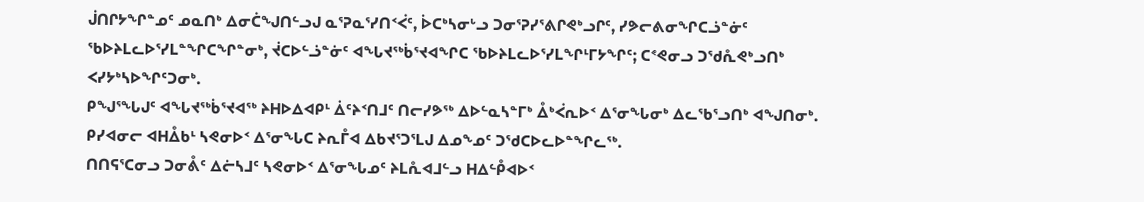ᒎᑎᒋᔭᖏᓐᓄᑦ ᓄᓇᑎᒃ ᐃᓂᑖᖑᑎᓪᓗᒍ ᓇᕐᕈᓇᕐᓯᑎᑉᐹᑦ, ᐆᑕᒃᓴᓂᒡᓗ ᑐᓂᕐᕈᓯᕐᕕᒋᕙᒃᓗᒋᑦ, ᓯᕗᓕᕕᓂᖏᑕᓘᓐᓃᑦ ᖃᐅᔨᒪᓚᐅᕐᓯᒪᓐᖏᑕᖏᓐᓂᒃ, ᔫᑕᐅᓪᓘᓐᓃᑦ ᐊᖓᔪᖅᑳᕐᔪᐊᖏᑕ ᖃᐅᔨᒪᓚᐅᕐᓯᒪᖏᒻᒥᔭᖏᑦ; ᑕᕝᕙᓂᓗ ᑐᖁᕅᕙᒃᓗᑎᒃ ᐸᓯᔭᒃᓴᐅᖏᑦᑐᓂᒃ.
ᑭᖑᕐᖓᒍᑦ ᐊᖓᔪᖅᑳᕐᔪᐊᖅ ᔨᕼᐅᐃᐊᑭᒻ ᐄᑦᔨᑉᑎᒧᑦ ᑎᓕᓯᕗᖅ ᐃᐅᓪᓇᓴᓐᒥᒃ ᐂᒃᐹᕆᐅᑉ ᐃᕐᓂᖓᓂᒃ ᐃᓚᖃᕐᓗᑎᒃ ᐊᖑᑎᓂᒃ.
ᑭᓯᐊᓂᓕ ᐊᕼᐂᑲᒻ ᓴᕙᓂᐅᑉ ᐃᕐᓂᖓᑕ ᔨᕆᒤᐊ ᐃᑲᔪᕐᑐᕐᒪᒍ ᐃᓄᖕᓄᑦ ᑐᖁᑕᐅᓚᐅᓐᖏᓚᖅ.
ᑎᑎᕋᕐᑕᓂᓗ ᑐᓂᕔᑦ ᐃᓖᓴᒧᑦ ᓴᕙᓂᐅᑉ ᐃᕐᓂᖓᓄᑦ ᔨᒪᕅᐊᒧᓪᓗ ᕼᐃᓪᑬᐊᐅᑉ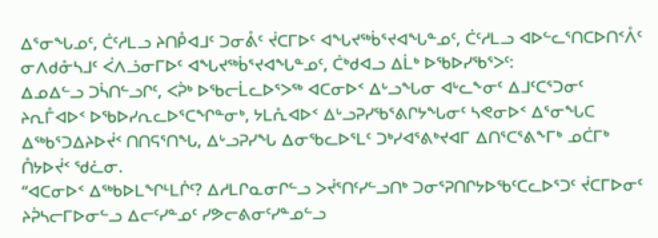ᐃᕐᓂᖓᓄᑦ, ᑖᑦᓱᒪᓗ ᔨᑎᑬᐊᒧᑦ ᑐᓂᕔᑦ ᔫᑕᒥᐅᑦ ᐊᖓᔪᖅᑳᕐᔪᐊᖓᓐᓄᑦ, ᑖᑦᓱᒪᓗ ᐊᐅᓪᓚᕐᑎᑕᐅᑎᑉᐰᑦ ᓂᐱᑯᓁᓴᒧᑦ ᐹᐱᓘᓂᒥᐅᑦ ᐊᖓᔪᖅᑳᕐᔪᐊᖓᓐᓄᑦ, ᑖᒃᑯᐊᓗ ᐃᒫᒃ ᐅᖃᐅᓯᖃᕐᐳᑦ:
ᐃᓄᐃᓪᓗ ᑐᓵᑎᓪᓗᒋᑦ, ᐸᕉᒃ ᐅᖃᓕᒫᓚᐅᕐᐳᖅ ᐊᑕᓂᐅᑉ ᐃᒡᓗᖓᓂ ᐊᒡᓚᖕᓂᑦ ᐃᒧᑦᑕᕐᑐᓂᑦ ᔨᕆᒤᐊᐅᑉ ᐅᖃᐅᓯᕆᓚᐅᕐᑕᖏᓐᓂᒃ, ᔭᒪᕅᐊᐅᑉ ᐃᒡᓗᕈᓯᖃᕐᕕᒋᔭᖓᓂᑦ ᓴᕙᓂᐅᑉ ᐃᕐᓂᖓᑕ ᐃᖅᑲᕐᑐᐃᔨᐅᔫᑉ ᑎᑎᕋᕐᑎᖓ, ᐃᒡᓗᕈᓯᖓ ᐃᓂᖃᓚᐅᕐᒪᑦ ᑐᒃᓯᐊᕐᕕᒃᔪᐊᒥ ᐃᑎᕐᑕᕐᕕᖕᒥᒃ ᓄᑖᒥᒃ ᑍᔭᐅᔫᑉ ᖁᓛᓂ.
“ᐊᑕᓂᐅᑉ ᐃᖅᑲᐅᒪᖏᒻᒪᒌᑦ? ᐃᓱᒪᒋᓇᓂᒋᓪᓗ ᐳᔫᕐᑎᑦᓯᓪᓗᑎᒃ ᑐᓂᕐᕈᑎᒋᔭᐅᖃᑦᑕᓚᐅᕐᑐᑦ ᔫᑕᒥᐅᓂᑦ ᔨᕉᓴᓕᒥᐅᓂᓪᓗ ᐃᓕᑦᓯᓐᓄᑦ ᓯᕗᓕᕕᓂᑦᓯᓐᓄᓪᓗ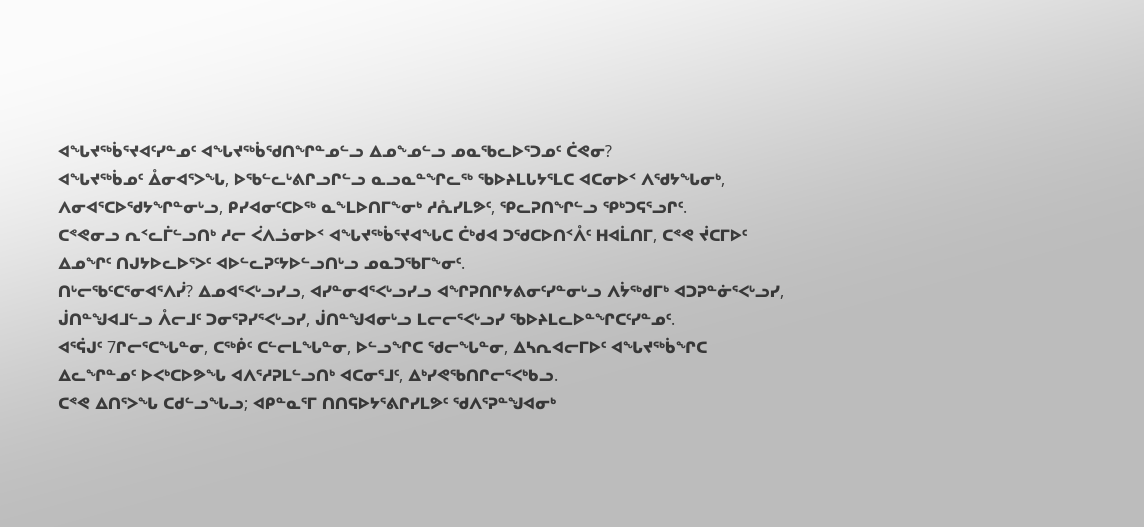ᐊᖓᔪᖅᑳᕐᔪᐊᑦᓯᓐᓄᑦ ᐊᖓᔪᖅᑳᖁᑎᖏᓐᓄᓪᓗ ᐃᓄᖕᓄᓪᓗ ᓄᓇᖃᓚᐅᕐᑐᓄᑦ ᑖᕙᓂ?
ᐊᖓᔪᖅᑳᓄᑦ ᐂᓂᐊᕐᐳᖓ, ᐅᖃᓪᓚᒡᕕᒋᓗᒋᓪᓗ ᓇᓗᓇᓐᖏᓚᖅ ᖃᐅᔨᒪᒐᔭᕐᒪᑕ ᐊᑕᓂᐅᑉ ᐱᖁᔭᖓᓂᒃ, ᐱᓂᐊᕐᑕᐅᖁᔭᖏᓐᓂᒡᓗ, ᑭᓯᐊᓂᑦᑕᐅᖅ ᓇᖕᒪᐅᑎᒥᖕᓂᒃ ᓱᕅᓯᒪᕗᑦ, ᕿᓚᕈᑎᖏᓪᓗ ᕿᒃᑐᕋᕐᓗᒋᑦ.
ᑕᕝᕙᓂᓗ ᕆᑉᓚᒦᓪᓗᑎᒃ ᓱᓕ ᐹᐱᓘᓂᐅᑉ ᐊᖓᔪᖅᑳᕐᔪᐊᖓᑕ ᑖᒃᑯᐊ ᑐᖁᑕᐅᑎᑉᐰᑦ ᕼᐊᒫᑎᒥ, ᑕᕝᕙ ᔫᑕᒥᐅᑦ ᐃᓄᖏᑦ ᑎᒍᔭᐅᓚᐅᕐᐳᑦ ᐊᐅᓪᓚᕈᑦᔭᐅᓪᓗᑎᒡᓗ ᓄᓇᑐᖃᒥᖕᓂᑦ.
ᑎᒡᓕᖃᑦᑕᕐᓂᐊᕐᐱᓰ? ᐃᓄᐊᕐᐸᒡᓗᓯᓗ, ᐊᓯᓐᓂᐊᕐᐸᒡᓗᓯᓗ ᐊᖏᕈᑎᒋᔭᕕᓂᑦᓯᓐᓂᒡᓗ ᐱᔮᖅᑯᒥᒃ ᐊᑐᕈᓐᓃᕐᐸᒡᓗᓯ, ᒎᑎᓐᖑᐊᒧᓪᓗ ᐰᓕᒧᑦ ᑐᓂᕐᕈᓯᕐᐸᒡᓗᓯ, ᒎᑎᓐᖑᐊᓂᒡᓗ ᒪᓕᓕᕐᐸᒡᓗᓯ ᖃᐅᔨᒪᓚᐅᓐᖏᑕᑦᓯᓐᓄᑦ.
ᐊᕐᕌᒍᑦ 7ᒋᓕᕐᑕᖓᓐᓂ, ᑕᖅᑮᑦ ᑕᓪᓕᒪᖓᓐᓂ, ᐅᓪᓗᖏᑕ ᖁᓕᖓᓐᓂ, ᐃᓴᕆᐊᓕᒥᐅᑦ ᐊᖓᔪᖅᑳᖏᑕ ᐃᓚᖏᓐᓄᑦ ᐅᐸᒃᑕᐅᕗᖓ ᐊᐱᕐᓱᕈᒪᓪᓗᑎᒃ ᐊᑕᓂᕐᒧᑦ, ᐃᒃᓯᕙᖃᑎᒋᓕᕐᐸᒃᑲᓗ.
ᑕᕝᕙ ᐃᑎᕐᐳᖓ ᑕᑯᓪᓗᖓᓗ; ᐊᑭᓐᓇᕐᒥ ᑎᑎᕋᐅᔭᕐᕕᒋᓯᒪᕗᑦ ᖁᐱᕐᕈᓐᖑᐊᓂᒃ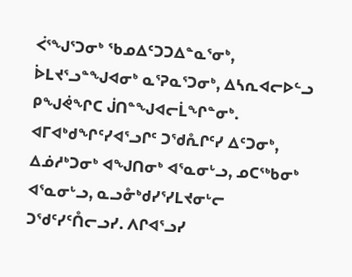ᐹᕐᖑᕐᑐᓂᒃ ᖃᓄᐃᑦᑐᑐᐃᓐᓇᕐᓂᒃ, ᐆᒪᔪᕐᓗᓐᖑᐊᓂᒃ ᓇᕐᕈᓇᕐᑐᓂᒃ, ᐃᓴᕆᐊᓕᐅᓪᓗ ᑭᖑᕚᖏᑕ ᒎᑎᓐᖑᐊᓕᒫᖏᓐᓂᒃ.
ᐊᒥᐊᒃᑯᖏᑦᓯᐊᕐᓗᒋᑦ ᑐᖁᕅᒋᑦᓯ ᐃᑦᑐᓂᒃ, ᐃᓅᓱᒃᑐᓂᒃ ᐊᖑᑎᓂᒃ ᐊᕐᓇᓂᒡᓗ, ᓄᑕᖅᑲᓂᒃ ᐊᕐᓇᓂᒡᓗ, ᓇᓗᓁᒃᑯᓯᕐᓯᒪᔪᓂᒡᓕ ᑐᖁᑦᓯᑦᑍᓕᓗᓯ. ᐱᒋᐊᕐᓗᓯ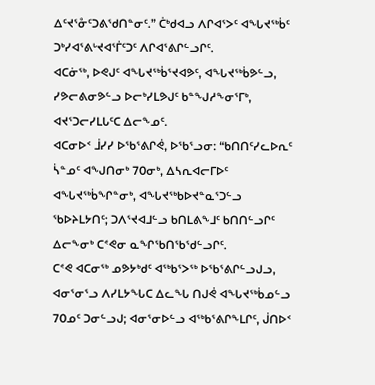ᐃᑦᔪᕐᓁᑦᑐᕕᖁᑎᓐᓂᑦ.” ᑖᒃᑯᐊᓗ ᐱᒋᐊᕐᐳᑦ ᐊᖓᔪᖅᑳᑦ ᑐᒃᓯᐊᕐᕕᒡᔪᐊᕐᒦᑦᑐᑦ ᐱᒋᐊᕐᕕᒋᓪᓗᒋᑦ.
ᐊᑕᓃᖅ, ᐅᕙᒍᑦ ᐊᖓᔪᖅᑳᕐᔪᐊᕗᑦ, ᐊᖓᔪᖅᑳᕗᓪᓗ, ᓯᕗᓕᕕᓂᕗᓪᓗ ᐅᓕᒃᓯᒪᕗᒍᑦ ᑲᓐᖑᓱᖕᓂᕐᒥᒃ, ᐊᔪᕐᑐᓕᓯᒪᒐᑦᑕ ᐃᓕᖕᓄᑦ.
ᐊᑕᓂᐅᑉ ᒨᓯᓯ ᐅᖃᕐᕕᒋᕚ, ᐅᖃᕐᓗᓂ: “ᑲᑎᑎᑦᓯᓚᐅᕆᑦ ᓵᓐᓄᑦ ᐊᖑᑎᓂᒃ 70ᓂᒃ, ᐃᓴᕆᐊᓕᒥᐅᑦ ᐊᖓᔪᖅᑳᖏᓐᓂᒃ, ᐊᖓᔪᖅᑲᐅᔪᓐᓇᕐᑐᓪᓗ ᖃᐅᔨᒪᔭᑎᑦ; ᑐᐱᕐᔪᐊᒧᓪᓗ ᑲᑎᒪᕕᖕᒧᑦ ᑲᑎᑎᓪᓗᒋᑦ ᐃᓕᖕᓂᒃ ᑕᕝᕙᓂ ᓇᖏᖃᑎᖃᖁᓪᓗᒋᑦ.
ᑕᕝᕙ ᐊᑕᓂᖅ ᓄᕗᔭᒃᑯᑦ ᐊᖅᑲᕐᐳᖅ ᐅᖃᕐᕕᒋᓪᓗᒍᓗ, ᐊᓂᕐᓂᕐᓗ ᐱᓯᒪᔭᖓᑕ ᐃᓚᖓ ᑎᒍᕚ ᐊᖓᔪᖅᑳᓄᓪᓗ 70ᓄᑦ ᑐᓂᓪᓗᒍ; ᐊᓂᕐᓂᐅᓪᓗ ᐊᖅᑲᕐᕕᒋᖕᒪᒋᑦ, ᒎᑎᐅᑉ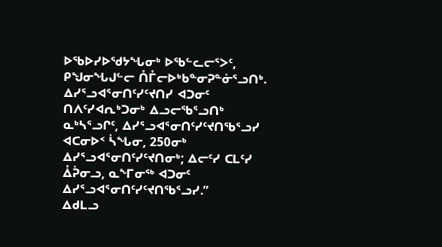ᐅᖃᐅᓯᐅᖁᔭᖓᓂᒃ ᐅᖃᓪᓚᓕᕐᐳᑦ, ᑭᖑᓂᖓᒍᓪᓕ ᑍᒤᓕᐅᒃᑲᓐᓂᕈᓐᓃᕐᓗᑎᒃ.
ᐃᓯᕐᓗᐊᕐᓂᑎᑦᓯᑦᔪᑎᓯ ᐊᑐᓂᑦ ᑎᐱᑦᓯᐊᕆᒃᑐᓂᒃ ᐃᓗᓕᖃᕐᓗᑎᒃ ᓇᒃᓴᕐᓗᒋᑦ, ᐃᓯᕐᓗᐊᕐᓂᑎᑦᓯᑦᔪᑎᖃᕐᓗᓯ ᐊᑕᓂᐅᑉ ᓵᖓᓂ, 250ᓂᒃ ᐃᓯᕐᓗᐊᕐᓂᑎᑦᓯᑦᔪᑎᓂᒃ; ᐃᓕᑦᓯ ᑕᒪᑦᓯ ᐂᕉᓂᓗ, ᓇᖕᒥᓂᖅ ᐊᑐᓂᑦ ᐃᓯᕐᓗᐊᕐᓂᑎᑦᓯᑦᔪᑎᖃᕐᓗᓯ.”
ᐃᑯᒪᓗ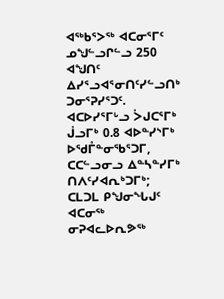ᐊᖅᑲᕐᐳᖅ ᐊᑕᓂᕐᒥᑦ ᓄᖑᓪᓗᒋᓪᓗ 250 ᐊᖑᑎᑦ ᐃᓯᕐᓗᐊᕐᓂᑎᑦᓯᓪᓗᑎᒃ ᑐᓂᕐᕈᓯᕐᑐᑦ.
ᐊᑕᐅᓯᕐᒥᒡᓗ ᐴᒍᑕᕐᒥᒃ ᒎᓗᒥᒃ 0.8 ᐊᐅᓐᓯᔅᒥᒃ ᐅᖁᒤᓐᓂᖃᕐᑐᒥ, ᑕᑕᓪᓗᓂᓗ ᐃᓐᓴᓐᓯᒥᒃ ᑎᐱᑦᓯᐊᕆᒃᑐᒥᒃ;
ᑕᒪᑐᒪ ᑭᖑᓂᖓᒍᑦ ᐊᑕᓂᖅ ᓂᕈᐊᓚᐅᕆᕗᖅ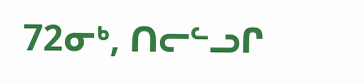72ᓂᒃ, ᑎᓕᓪᓗᒋ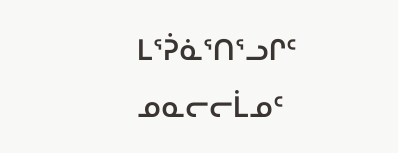ᒪᕐᕉᓈᕐᑎᕐᓗᒋᑦ ᓄᓇᓕᓕᒫᓄᑦ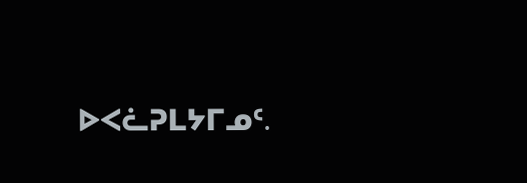ᐅᐸᓛᕈᒪᔭᒥᓄᑦ.